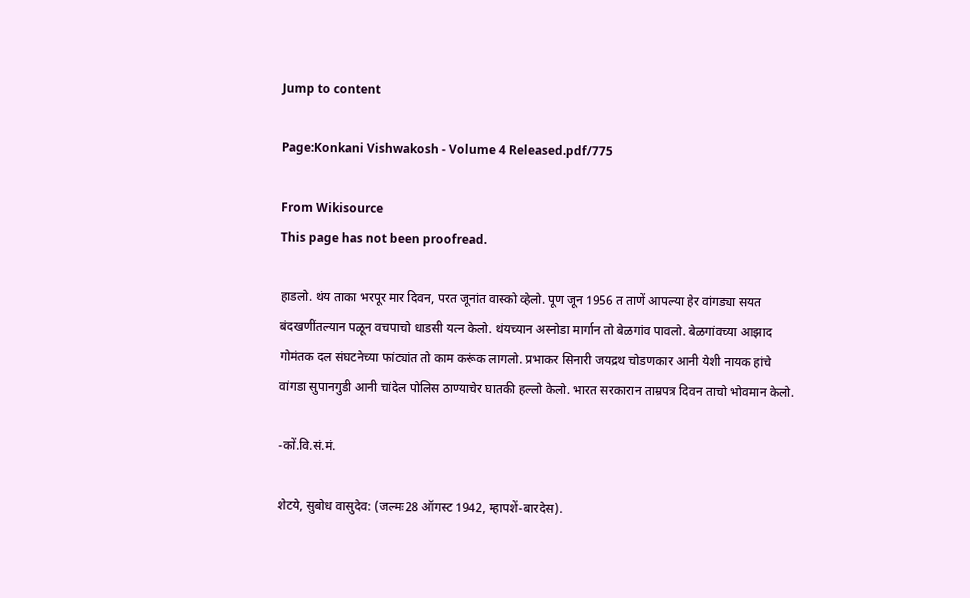Jump to content

Page:Konkani Vishwakosh - Volume 4 Released.pdf/775

From Wikisource
This page has not been proofread.

हाडलो. थंय ताका भरपूर मार दिवन, परत जूनांत वास्को व्हेलो. पूण जून 1956 त ताणें आपल्या हेर वांगड्या सयत बंदखणींतल्यान पळून वचपाचो धाडसी यत्न केलो. थंयच्यान अस्नोडा मार्गान तो बेळगांव पावलो. बेळगांवच्या आझाद गोमंतक दल संघटनेच्या फांट्यांत तो काम करूंक लागलो. प्रभाकर सिनारी जयद्रथ चोडणकार आनी येशी नायक हांचे वांगडा सुपानगुडी आनी चांदेल पोलिस ठाण्याचेर घातकी हल्लो केलो. भारत सरकारान ताम्रपत्र दिवन ताचो भोवमान केलो.

-कों.वि.सं.मं.

शेटये, सुबोध वासुदेव: (जल्मः28 ऑगस्ट 1942, म्हापशें-बारदेस).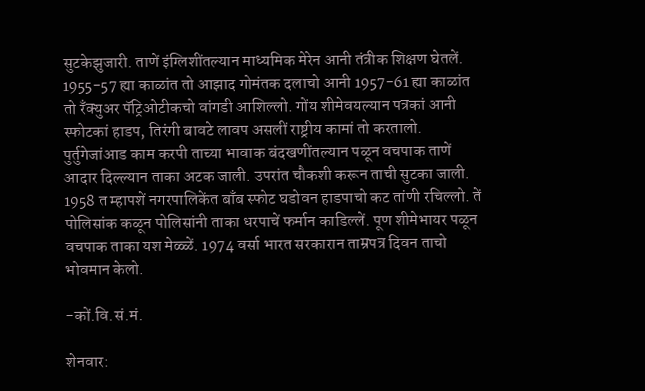सुटकेझुजारी. ताणें इंग्लिशींतल्यान माध्यमिक मेरेन आनी तंत्रीक शिक्षण घेतलें. 1955-57 ह्या काळांत तो आझाद गोमंतक दलाचो आनी 1957-61 ह्या काळांत तो रँक्युअर पॅट्रिओटीकचो वांगडी आशिल्लो. गोंय शीमेवयल्यान पत्रकां आनी स्फोटकां हाडप, तिरंगी बावटे लावप असलीं राष्ट्रीय कामां तो करतालो. पुर्तुगेजांआड काम करपी ताच्या भावाक बंदखणींतल्यान पळून वचपाक ताणें आदार दिल्ल्यान ताका अटक जाली. उपरांत चौकशी करून ताची सुटका जाली. 1958 त म्हापशें नगरपालिकेंत बाँब स्फोट घडोवन हाडपाचो कट तांणी रचिल्लो. तें पोलिसांक कळून पोलिसांनी ताका धरपाचें फर्मान काडिल्लें. पूण शीमेभायर पळून वचपाक ताका यश मेळ्ळें. 1974 वर्सा भारत सरकारान ताम्रपत्र दिवन ताचो भोवमान केलो.

-कों.वि.सं.मं.

शेनवार: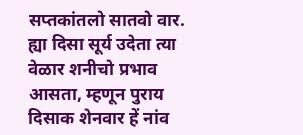सप्तकांतलो सातवो वार. ह्या दिसा सूर्य उदेता त्या वेळार शनीचो प्रभाव आसता, म्हणून पुराय दिसाक शेनवार हें नांव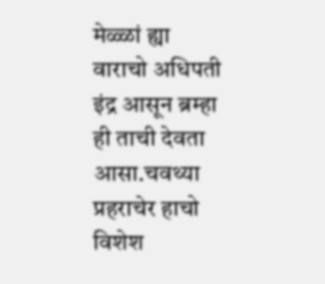मेळ्ळां ह्या वाराचो अधिपती इंद्र आसून ब्रम्हा ही ताची देवता आसा.चवथ्या प्रहराचेर हाचो विशेश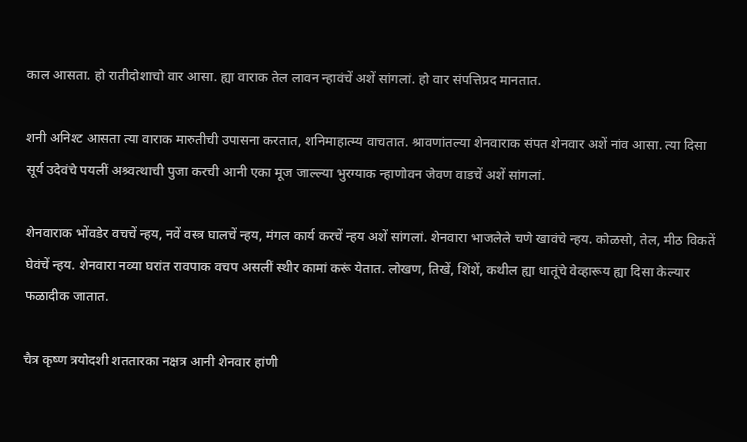काल आसता. हो रातीदोशाचो वार आसा. ह्या वाराक तेल लावन न्हावंचें अशें सांगलां. हो वार संपत्तिप्रद मानतात.

शनी अनिश्ट आसता त्या वाराक मारुतीची उपासना करतात, शनिमाहात्म्य वाचतात. श्रावणांतल्या शेनवाराक संपत शेनवार अशें नांव आसा. त्या दिसा सूर्य उदेवंचे पयलीं अश्र्वत्थाची पुजा करची आनी एका मूज जाल्ल्या भुरग्याक न्हाणोवन जेवण वाडचें अशें सांगलां.

शेनवाराक भोंवडेर वचचें न्हय, नवें वस्त्र घालचें न्हय, मंगल कार्य करचें न्हय अशें सांगलां. शेनवारा भाजलेले चणे खावंचे न्हय. कोळसो, तेल, मीठ विकतें घेवंचें न्हय. शेनवारा नव्या घरांत रावपाक वचप असलीं स्थीर कामां करूं येतात. लोखण, तिखें, शिंशें, कथील ह्या धातूंचे वेव्हारूय ह्या दिसा केल्यार फळादीक जातात.

चैत्र कृष्ण त्रयोदशी शततारका नक्षत्र आनी शेनवार हांणी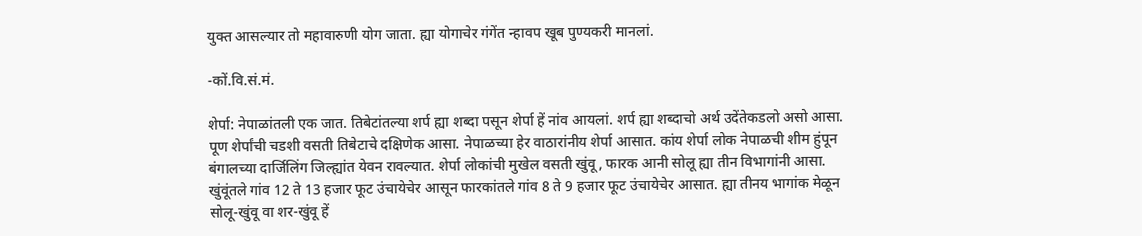युक्त आसल्यार तो महावारुणी योग जाता. ह्या योगाचेर गंगेंत न्हावप खूब पुण्यकरी मानलां.

-कों.वि.सं.मं.

शेर्पा: नेपाळांतली एक जात. तिबेटांतल्या शर्प ह्या शब्दा पसून शेर्पा हें नांव आयलां. शर्प ह्या शब्दाचो अर्थ उदेंतेकडलो असो आसा. पूण शेर्पांची चडशी वसती तिबेटाचे दक्षिणेक आसा. नेपाळच्या हेर वाठारांनीय शेर्पा आसात. कांय शेर्पा लोक नेपाळची शीम हुंपून बंगालच्या दार्जिलिंग जिल्ह्यांत येवन रावल्यात. शेर्पा लोकांची मुखेल वसती खुंवू, फारक आनी सोलू ह्या तीन विभागांनी आसा. खुंवूंतले गांव 12 ते 13 हजार फूट उंचायेचेर आसून फारकांतले गांव 8 ते 9 हजार फूट उंचायेचेर आसात. ह्या तीनय भागांक मेळून सोलू-खुंवू वा शर-खुंवू हें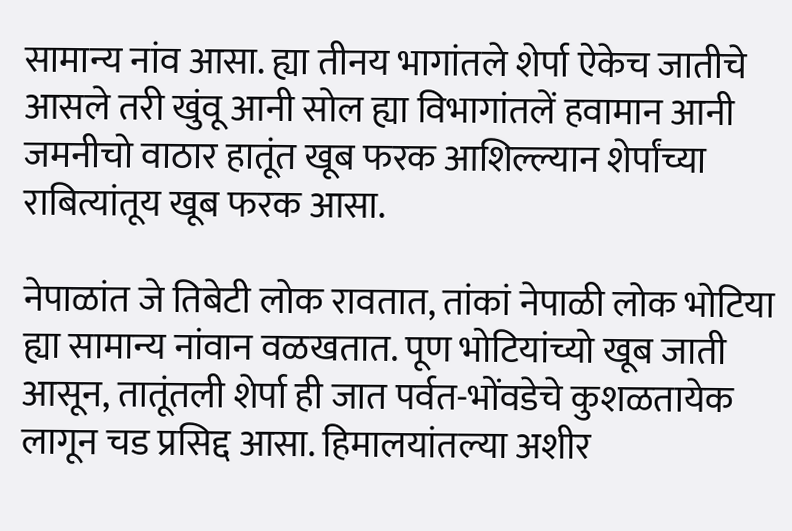सामान्य नांव आसा. ह्या तीनय भागांतले शेर्पा ऐकेच जातीचे आसले तरी खुंवू आनी सोल ह्या विभागांतलें हवामान आनी जमनीचो वाठार हातूंत खूब फरक आशिल्ल्यान शेर्पांच्या राबित्यांतूय खूब फरक आसा.

नेपाळांत जे तिबेटी लोक रावतात, तांकां नेपाळी लोक भोटिया ह्या सामान्य नांवान वळखतात. पूण भोटियांच्यो खूब जाती आसून, तातूंतली शेर्पा ही जात पर्वत-भोंवडेचे कुशळतायेक लागून चड प्रसिद्द आसा. हिमालयांतल्या अशीर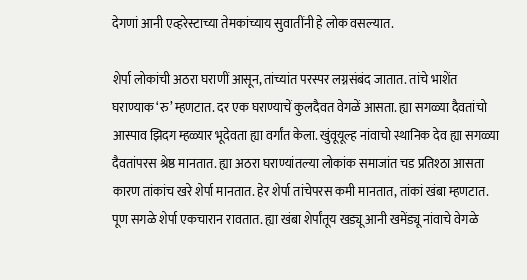देगणां आनी एव्हरेस्टाच्या तेमकांच्याय सुवातींनी हे लोक वसल्यात.

शेर्पा लोकांची अठरा घराणीं आसून, तांच्यांत परस्पर लग्नसंबंद जातात. तांचे भाशेंत घराण्याक ‘रु’ म्हणटात. दर एक घराण्याचें कुलदैवत वेगळें आसता. ह्या सगळ्या दैवतांचो आस्पाव झिदग म्हळ्यार भूदेवता ह्या वर्गांत केला. खुंवूयूल्ह नांवाचो स्थानिक देव ह्या सगळ्या दैवतांपरस श्रेष्ठ मानतात. ह्या अठरा घराण्यांतल्या लोकांक समाजांत चड प्रतिश्ठा आसता कारण तांकांच खरे शेर्पा मानतात. हेर शेर्पा तांचेपरस कमी मानतात, तांकां खंबा म्हणटात. पूण सगळे शेर्पा एकचारान रावतात. ह्या खंबा शेर्पांतूय खड्यू आनी खमेंड्यू नांवाचे वेगळे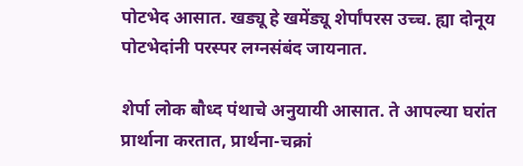पोटभेद आसात. खड्यू हे खमेंड्यू शेर्पांपरस उच्च. ह्या दोनूय पोटभेदांनी परस्पर लग्नसंबंद जायनात.

शेर्पा लोक बौध्द पंथाचे अनुयायी आसात. ते आपल्या घरांत प्रार्थाना करतात, प्रार्थना-चक्रां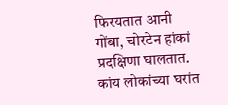फिरयतात आनी गोंबा, चोरटेन हांकां प्रदक्षिणा घालतात. कांय लोकांच्या घरांत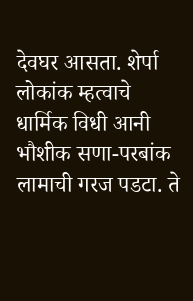देवघर आसता. शेर्पा लोकांक म्हत्वाचे धार्मिक विधी आनी भौशीक सणा-परबांक लामाची गरज पडटा. ते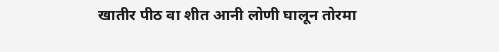खातीर पीठ वा शीत आनी लोणी घालून तोरमा